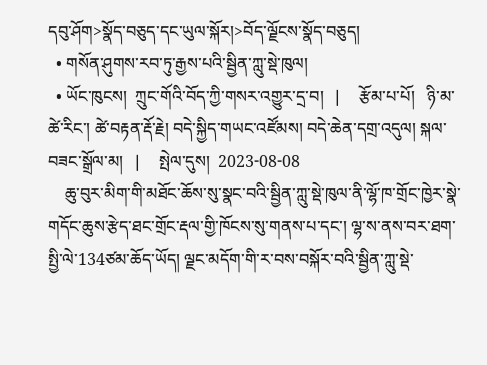དབུ་ཤོག>སྣོད་བཅུད་དང་ཡུལ་སྐོར།>བོད་ལྗོངས་སྣོད་བཅུད།
  • གསོན་ཤུགས་རབ་ཏུ་རྒྱས་པའི་སྦྱིན་ཀླུ་སྡེ་ཁུལ།
  • ཡོང་ཁུངས།  ཀྲུང་གོའི་བོད་ཀྱི་གསར་འགྱུར་དྲ་བ།   |     རྩོམ་པ་པོ།   ཉི་མ་ཚེ་རིང་། ཚེ་བརྟན་རྡོ་རྗེ། བདེ་སྐྱིད་གཡང་འཛོམས། བདེ་ཆེན་དགྲ་འདུལ། སྐལ་བཟང་སྒྲོལ་མ།   |     སྤེལ་དུས།  2023-08-08
    ཆུ་བུར་མིག་གི་མཐོང་ཆོས་སུ་སྣང་བའི་སྦྱིན་ཀླུ་སྡེ་ཁུལ་ནི་ལྷོ་ཁ་གྲོང་ཁྱེར་སྣེ་གདོང་ཆུས་རྩེད་ཐང་གྲོང་རྡལ་གྱི་ཁོངས་སུ་གནས་པ་དང་། ལྷ་ས་ནས་བར་ཐག་སྤྱི་ལེ་134ཙམ་ཆོད་ཡོད། ལྗང་མདོག་གི་ར་བས་བསྐོར་བའི་སྦྱིན་ཀླུ་སྡེ་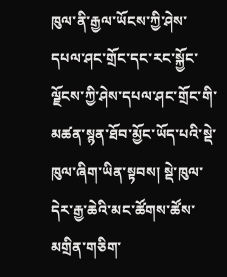ཁུལ་ནི་རྒྱལ་ཡོངས་ཀྱི་ཤེས་དཔལ་ཤང་གྲོང་དང་རང་སྐྱོང་ལྗོངས་ཀྱི་ཤེས་དཔལ་ཤང་གྲོང་གི་མཚན་སྙན་ཐོབ་མྱོང་ཡོད་པའི་སྡེ་ཁུལ་ཞིག་ཡིན་སྟབས། སྡེ་ཁུལ་དེར་རྒྱ་ཆེའི་མང་ཚོགས་ཚོས་མགྲིན་གཅིག་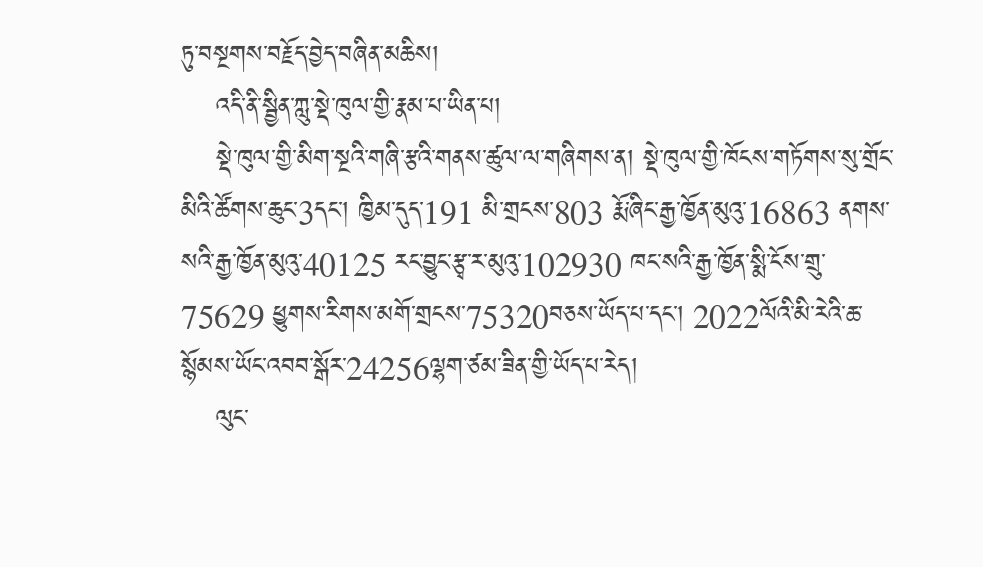ཏུ་བསྔགས་བརྗོད་བྱེད་བཞིན་མཆིས།
    འདི་ནི་སྦྱིན་ཀླུ་སྡེ་ཁུལ་གྱི་རྣམ་པ་ཡིན་པ།
    སྡེ་ཁུལ་གྱི་མིག་སྔའི་གཞི་རྩའི་གནས་ཚུལ་ལ་གཞིགས་ན། སྡེ་ཁུལ་གྱི་ཁོངས་གཏོགས་སུ་གྲོང་མིའི་ཚོགས་ཆུང་3དང་། ཁྱིམ་དུད་191 མི་གྲངས་803 རྨོ་ཞིང་རྒྱ་ཁྱོན་མུའུ་16863 ནགས་སའི་རྒྱ་ཁྱོན་མུའུ་40125 རང་བྱུང་རྩྭ་ར་མུའུ་102930 ཁང་སའི་རྒྱ་ཁྱོན་སྨི་ངོས་གྲུ་75629 ཕྱུགས་རིགས་མགོ་གྲངས་75320བཅས་ཡོད་པ་དང་། 2022ལོའི་མི་རེའི་ཆ་སྙོམས་ཡོང་འབབ་སྒོར་24256ལྷག་ཙམ་ཟིན་གྱི་ཡོད་པ་རེད།
    ལུང་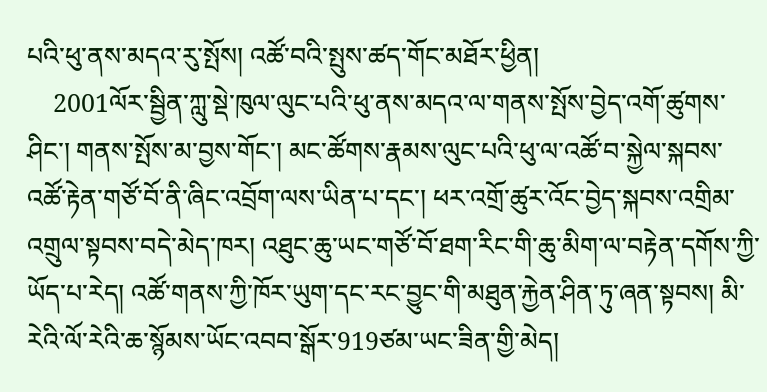པའི་ཕུ་ནས་མདའ་རུ་སྤོས། འཚོ་བའི་སྤུས་ཚད་གོང་མཐོར་ཕྱིན།
    2001ལོར་སྦྱིན་ཀླུ་སྡེ་ཁུལ་ལུང་པའི་ཕུ་ནས་མདའ་ལ་གནས་སྤོས་བྱེད་འགོ་ཚུགས་ཤིང་། གནས་སྤོས་མ་བྱས་གོང་། མང་ཚོགས་རྣམས་ལུང་པའི་ཕུ་ལ་འཚོ་བ་སྐྱེལ་སྐབས་འཚོ་རྟེན་གཙོ་བོ་ནི་ཞིང་འབྲོག་ལས་ཡིན་པ་དང་། ཕར་འགྲོ་ཚུར་འོང་བྱེད་སྐབས་འགྲིམ་འགྲུལ་སྟབས་བདེ་མེད་ཁར། འཐུང་ཆུ་ཡང་གཙོ་བོ་ཐག་རིང་གི་ཆུ་མིག་ལ་བརྟེན་དགོས་ཀྱི་ཡོད་པ་རེད། འཚོ་གནས་ཀྱི་ཁོར་ཡུག་དང་རང་བྱུང་གི་མཐུན་རྐྱེན་ཤིན་ཏུ་ཞན་སྟབས། མི་རེའི་ལོ་རེའི་ཆ་སྙོམས་ཡོང་འབབ་སྒོར་919ཙམ་ཡང་ཟིན་གྱི་མེད།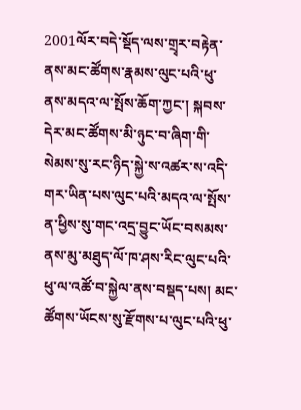2001ལོར་བདེ་སྡོད་ལས་གྲྭར་བརྟེན་ནས་མང་ཚོགས་རྣམས་ལུང་པའི་ཕུ་ནས་མདའ་ལ་སྤོས་ཆོག་ཀྱང་། སྐབས་དེར་མང་ཚོགས་མི་ཉུང་བ་ཞིག་གི་སེམས་སུ་རང་ཉིད་སྐྱེ་ས་འཚར་ས་འདི་གར་ཡིན་པས་ལུང་པའི་མདའ་ལ་སྤོས་ན་ཕྱིས་སུ་གང་འདྲ་བྱུང་ཡོང་བསམས་ནས་མུ་མཐུད་ལོ་ཁ་ཤས་རིང་ལུང་པའི་ཕུ་ལ་འཚོ་བ་སྐྱེལ་ནས་བསྡད་པས། མང་ཚོགས་ཡོངས་སུ་རྫོགས་པ་ལུང་པའི་ཕུ་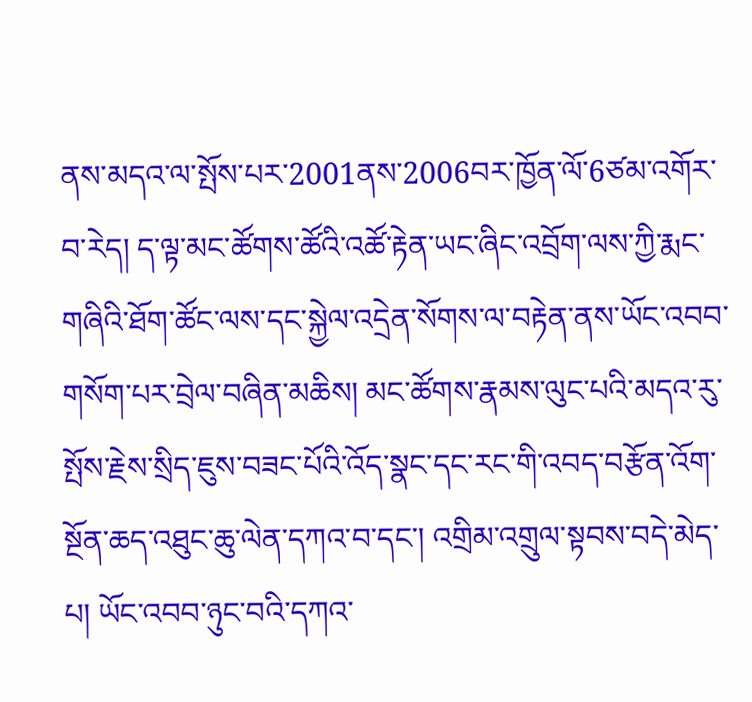ནས་མདའ་ལ་སྤོས་པར་2001ནས་2006བར་ཁྱོན་ལོ་6ཙམ་འགོར་བ་རེད། ད་ལྟ་མང་ཚོགས་ཚོའི་འཚོ་རྟེན་ཡང་ཞིང་འབྲོག་ལས་ཀྱི་རྨང་གཞིའི་ཐོག་ཚོང་ལས་དང་སྐྱེལ་འདྲེན་སོགས་ལ་བརྟེན་ནས་ཡོང་འབབ་གསོག་པར་བྲེལ་བཞིན་མཆིས། མང་ཚོགས་རྣམས་ལུང་པའི་མདའ་རུ་སྤོས་རྗེས་སྲིད་ཇུས་བཟང་པོའི་འོད་སྣང་དང་རང་གི་འབད་བརྩོན་འོག་སྔོན་ཆད་འཐུང་ཆུ་ལེན་དཀའ་བ་དང་། འགྲིམ་འགྲུལ་སྟབས་བདེ་མེད་པ། ཡོང་འབབ་ཉུང་བའི་དཀའ་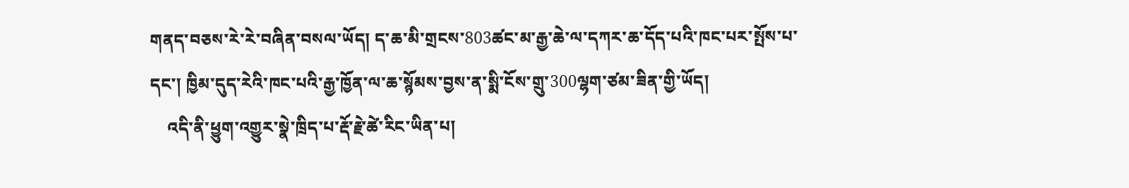གནད་བཅས་རེ་རེ་བཞིན་བསལ་ཡོད། ད་ཆ་མི་གྲངས་803ཚང་མ་རྒྱ་ཆེ་ལ་དཀར་ཆ་དོད་པའི་ཁང་པར་སྤོས་པ་དང་། ཁྱིམ་དུད་རེའི་ཁང་པའི་རྒྱ་ཁྱོན་ལ་ཆ་སྙོམས་བྱས་ན་སྨི་ངོས་གྲུ་300ལྷག་ཙམ་ཟིན་གྱི་ཡོད།
    འདི་ནི་ཕྱུག་འགྱུར་སྣེ་ཁྲིད་པ་རྡོ་རྗེ་ཚེ་རིང་ཡིན་པ།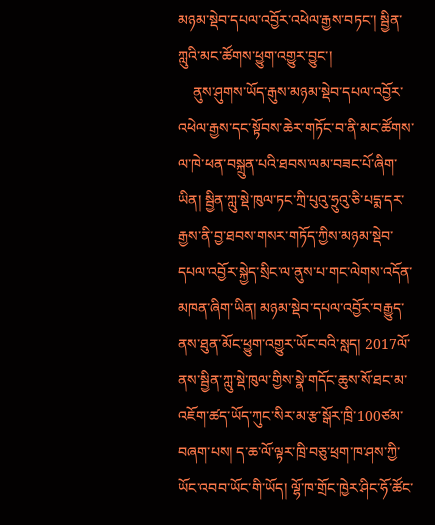མཉམ་སྡེབ་དཔལ་འབྱོར་འཕེལ་རྒྱས་བཏང་། སྦྱིན་ཀླུའི་མང་ཚོགས་ཕྱུག་འགྱུར་བྱུང་།
    ནུས་ཤུགས་ཡོད་རྒུས་མཉམ་སྡེབ་དཔལ་འབྱོར་འཕེལ་རྒྱས་དང་སྟོབས་ཆེར་གཏོང་བ་ནི་མང་ཚོགས་ལ་ཁེ་ཕན་བསྐྲུན་པའི་ཐབས་ལམ་བཟང་པོ་ཞིག་ཡིན། སྦྱིན་ཀླུ་སྡེ་ཁུལ་ཏང་ཀྲི་པུའུ་ཧྲུའུ་ཅི་པདྨ་དར་རྒྱས་ནི་བྱ་ཐབས་གསར་གཏོད་ཀྱིས་མཉམ་སྡེབ་དཔལ་འབྱོར་སྐྱེད་སྲིང་ལ་ནུས་པ་གང་ལེགས་འདོན་མཁན་ཞིག་ཡིན། མཉམ་སྡེབ་དཔལ་འབྱོར་བརྒྱུད་ནས་ཐུན་མོང་ཕྱུག་འགྱུར་ཡོང་བའི་སླད། 2017ལོ་ནས་སྦྱིན་ཀླུ་སྡེ་ཁུལ་གྱིས་སྣེ་གདོང་ཆུས་སོ་ཐང་མ་འཇོག་ཚད་ཡོད་ཀུང་སིར་མ་རྩ་སྒོར་ཁྲི་100ཙམ་བཞག་པས། ད་ཆ་ལོ་ལྟར་ཁྲི་བཅུ་ཕྲག་ཁ་ཤས་ཀྱི་ཡོང་འབབ་ཡོང་གི་ཡོད། ལྷོ་ཁ་གྲོང་ཁྱེར་ཤིང་ཧོ་ཚོང་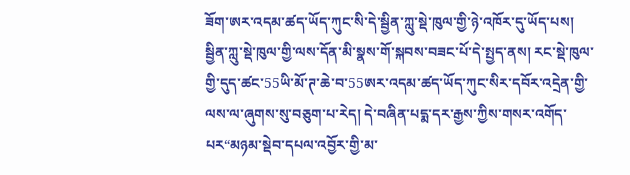ཟོག་ཨར་འདམ་ཚད་ཡོད་ཀུང་སི་དེ་སྦྱིན་ཀླུ་སྡེ་ཁུལ་གྱི་ཉེ་འཁོར་དུ་ཡོད་པས། སྦྱིན་ཀླུ་སྡེ་ཁུལ་གྱི་ལས་དོན་མི་སྣས་གོ་སྐབས་བཟང་པོ་དེ་སྤྱད་ནས། རང་སྡེ་ཁུལ་གྱི་དུད་ཚང་55ཡི་མོ་ཊ་ཆེ་བ་55ཨར་འདམ་ཚད་ཡོད་ཀུང་སིར་དབོར་འདྲེན་གྱི་ལས་ལ་ཞུགས་སུ་བཅུག་པ་རེད། དེ་བཞིན་པདྨ་དར་རྒྱས་ཀྱིས་གསར་འགོད་པར“མཉམ་སྡེབ་དཔལ་འབྱོར་གྱི་མ་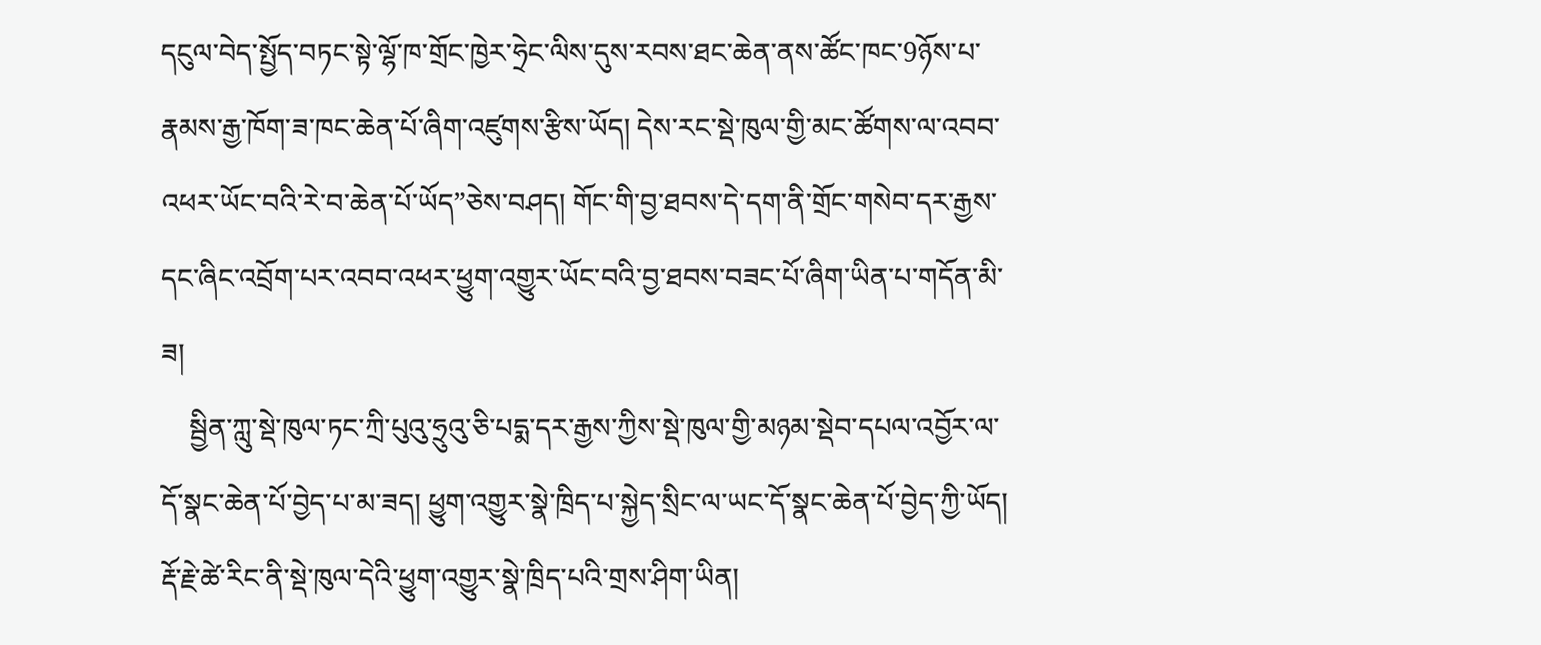དངུལ་བེད་སྤྱོད་བཏང་སྟེ་ལྷོ་ཁ་གྲོང་ཁྱེར་ཧྲེང་ལིས་དུས་རབས་ཐང་ཆེན་ནས་ཚོང་ཁང་9ཉོས་པ་རྣམས་རྒྱ་ཁོག་ཟ་ཁང་ཆེན་པོ་ཞིག་འཛུགས་རྩིས་ཡོད། དེས་རང་སྡེ་ཁུལ་གྱི་མང་ཚོགས་ལ་འབབ་འཕར་ཡོང་བའི་རེ་བ་ཆེན་པོ་ཡོད”ཅེས་བཤད། གོང་གི་བྱ་ཐབས་དེ་དག་ནི་གྲོང་གསེབ་དར་རྒྱས་དང་ཞིང་འབྲོག་པར་འབབ་འཕར་ཕྱུག་འགྱུར་ཡོང་བའི་བྱ་ཐབས་བཟང་པོ་ཞིག་ཡིན་པ་གདོན་མི་ཟ།
    སྦྱིན་ཀླུ་སྡེ་ཁུལ་ཏང་ཀྲི་པུའུ་ཧྲུའུ་ཅི་པདྨ་དར་རྒྱས་ཀྱིས་སྡེ་ཁུལ་གྱི་མཉམ་སྡེབ་དཔལ་འབྱོར་ལ་དོ་སྣང་ཆེན་པོ་བྱེད་པ་མ་ཟད། ཕྱུག་འགྱུར་སྣེ་ཁྲིད་པ་སྐྱེད་སྲིང་ལ་ཡང་དོ་སྣང་ཆེན་པོ་བྱེད་ཀྱི་ཡོད། རྡོ་རྗེ་ཚེ་རིང་ནི་སྡེ་ཁུལ་དེའི་ཕྱུག་འགྱུར་སྣེ་ཁྲིད་པའི་གྲས་ཤིག་ཡིན།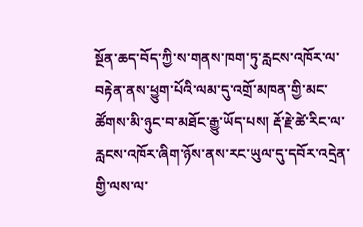སྔོན་ཆད་བོད་ཀྱི་ས་གནས་ཁག་ཏུ་རླངས་འཁོར་ལ་བརྟེན་ནས་ཕྱུག་པོའི་ལམ་དུ་འགྲོ་མཁན་གྱི་མང་ཚོགས་མི་ཉུང་བ་མཐོང་རྒྱུ་ཡོད་པས། རྡོ་རྗེ་ཚེ་རིང་ལ་རླངས་འཁོར་ཞིག་ཉོས་ནས་རང་ཡུལ་དུ་དབོར་འདྲེན་གྱི་ལས་ལ་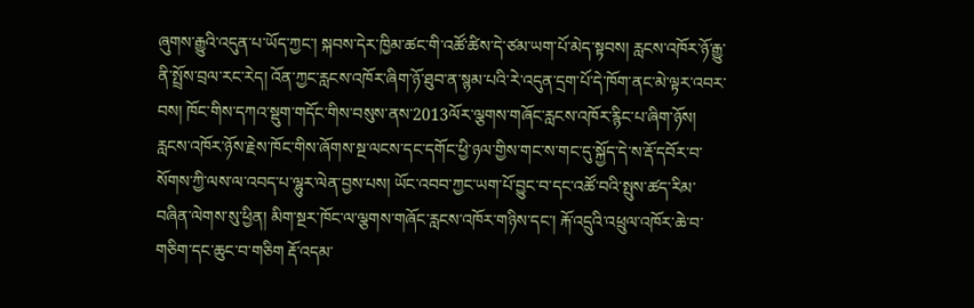ཞུགས་རྒྱུའི་འདུན་པ་ཡོད་ཀྱང་། སྐབས་དེར་ཁྱིམ་ཚང་གི་འཚོ་ཚིས་དེ་ཙམ་ཡག་པོ་མེད་སྟབས། རླངས་འཁོར་ཉོ་རྒྱུ་ནི་སྤྲོས་བྲལ་རང་རེད། འོན་ཀྱང་རླངས་འཁོར་ཞིག་ཉོ་ཐུབ་ན་སྙམ་པའི་རེ་འདུན་དྲག་པོ་དེ་ཁོག་ནང་མེ་ལྟར་འབར་བས། ཁོང་གིས་དཀའ་སྡུག་གདོང་གིས་བསུས་ནས་2013ལོར་ལྕགས་གཞོང་རླངས་འཁོར་རྙིང་པ་ཞིག་ཉོས། རླངས་འཁོར་ཉོས་རྗེས་ཁོང་གིས་ཞོགས་སྔ་ལངས་དང་དགོང་ཕྱི་ཉལ་གྱིས་གང་ས་གང་དུ་སྐྱོད་དེ་ས་རྡོ་དབོར་བ་སོགས་ཀྱི་ལས་ལ་འབད་པ་ལྷུར་ལེན་བྱས་པས། ཡོང་འབབ་ཀྱང་ཡག་པོ་བྱུང་བ་དང་འཚོ་བའི་སྤུས་ཚད་རིམ་བཞིན་ལེགས་སུ་ཕྱིན། མིག་སྔར་ཁོང་ལ་ལྕགས་གཞོང་རླངས་འཁོར་གཉིས་དང་། རྐོ་འདྲུའི་འཕྲུལ་འཁོར་ཆེ་བ་གཅིག་དང་ཆུང་བ་གཅིག རྡོ་འདམ་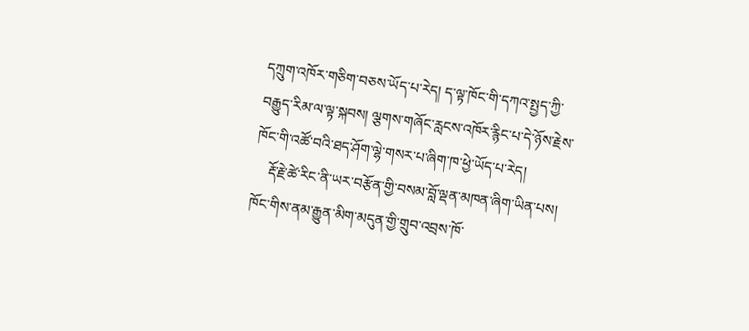དཀྲུག་འཁོར་གཅིག་བཅས་ཡོད་པ་རེད། ད་ལྟ་ཁོང་གི་དཀའ་སྤྱད་ཀྱི་བརྒྱུད་རིམ་ལ་ལྟ་སྐབས། ལྕགས་གཞོང་རླངས་འཁོར་རྙིང་པ་དེ་ཉོས་རྗེས་ཁོང་གི་འཚོ་བའི་ཐད་ཤོག་ལྷེ་གསར་པ་ཞིག་ཁ་ཕྱེ་ཡོད་པ་རེད།
    རྡོ་རྗེ་ཚེ་རིང་ནི་ཡར་བརྩོན་གྱི་བསམ་བློ་ལྡན་མཁན་ཞིག་ཡིན་པས། ཁོང་གིས་ནམ་རྒྱུན་མིག་མདུན་གྱི་གྲུབ་འབྲས་ཁོ་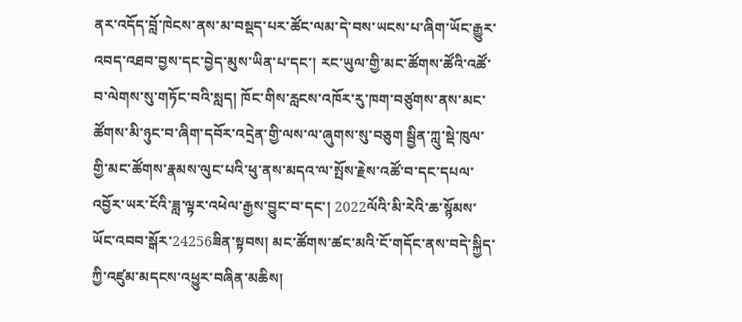ནར་འདོད་བློ་ཁེངས་ནས་མ་བསྡད་པར་ཚོང་ལམ་དེ་བས་ཡངས་པ་ཞིག་ཡོང་རྒྱུར་འབད་འཐབ་བྱས་དང་བྱེད་མུས་ཡིན་པ་དང་། རང་ཡུལ་གྱི་མང་ཚོགས་ཚོའི་འཚོ་བ་ལེགས་སུ་གཏོང་བའི་སླད། ཁོང་གིས་རླངས་འཁོར་རུ་ཁག་བཙུགས་ནས་མང་ཚོགས་མི་ཉུང་བ་ཞིག་དབོར་འདྲེན་གྱི་ལས་ལ་ཞུགས་སུ་བཅུག སྦྱིན་ཀླུ་སྡེ་ཁུལ་གྱི་མང་ཚོགས་རྣམས་ལུང་པའི་ཕུ་ནས་མདའ་ལ་སྤོས་རྗེས་འཚོ་བ་དང་དཔལ་འབྱོར་ཡར་ངོའི་ཟླ་ལྟར་འཕེལ་རྒྱས་བྱུང་བ་དང་། 2022ལོའི་མི་རེའི་ཆ་སྙོམས་ཡོང་འབབ་སྒོར་24256ཟིན་སྟབས། མང་ཚོགས་ཚང་མའི་ངོ་གདོང་ནས་བདེ་སྐྱིད་ཀྱི་འཛུམ་མདངས་འཕྱུར་བཞིན་མཆིས།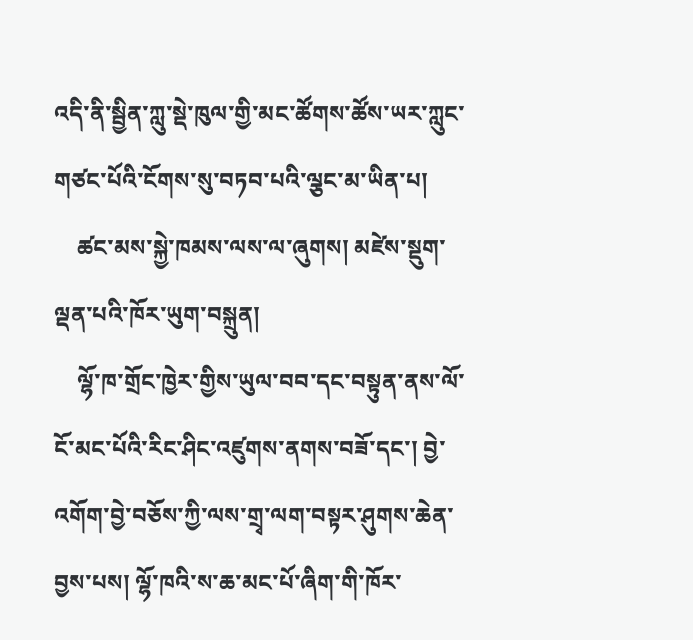འདི་ནི་སྦྱིན་ཀླུ་སྡེ་ཁུལ་གྱི་མང་ཚོགས་ཚོས་ཡར་ཀླུང་གཙང་པོའི་ངོགས་སུ་བཏབ་པའི་ལྕང་མ་ཡིན་པ།
    ཚང་མས་སྐྱེ་ཁམས་ལས་ལ་ཞུགས། མཛེས་སྡུག་ལྡན་པའི་ཁོར་ཡུག་བསྐྲུན།
    ལྷོ་ཁ་གྲོང་ཁྱེར་གྱིས་ཡུལ་བབ་དང་བསྟུན་ནས་ལོ་ངོ་མང་པོའི་རིང་ཤིང་འཛུགས་ནགས་བཟོ་དང་། བྱེ་འགོག་བྱེ་བཅོས་ཀྱི་ལས་གྲྭ་ལག་བསྟར་ཤུགས་ཆེན་བྱས་པས། ལྷོ་ཁའི་ས་ཆ་མང་པོ་ཞིག་གི་ཁོར་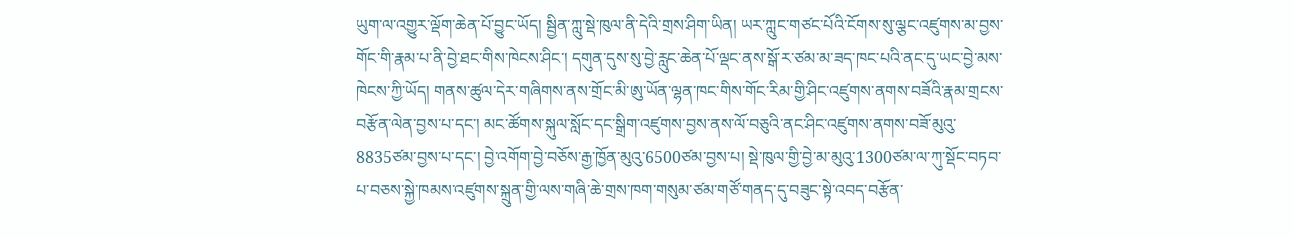ཡུག་ལ་འགྱུར་ལྡོག་ཆེན་པོ་བྱུང་ཡོད། སྦྱིན་ཀླུ་སྡེ་ཁུལ་ནི་དེའི་གྲས་ཤིག་ཡིན། ཡར་ཀླུང་གཙང་པོའི་ངོགས་སུ་ལྕང་འཛུགས་མ་བྱས་གོང་གི་རྣམ་པ་ནི་བྱེ་ཐང་གིས་ཁེངས་ཤིང་། དགུན་དུས་སུ་བྱེ་རླུང་ཆེན་པོ་ལྡང་ནས་སྒོ་ར་ཙམ་མ་ཟད་ཁང་པའི་ནང་དུ་ཡང་བྱེ་མས་ཁེངས་ཀྱི་ཡོད། གནས་ཚུལ་དེར་གཞིགས་ནས་གྲོང་མི་ཨུ་ཡོན་ལྷན་ཁང་གིས་གོང་རིམ་གྱི་ཤིང་འཛུགས་ནགས་བཟོའི་རྣམ་གྲངས་བརྩོན་ལེན་བྱས་པ་དང་། མང་ཚོགས་སྐུལ་སློང་དང་སྒྲིག་འཛུགས་བྱས་ནས་ལོ་བཅུའི་ནང་ཤིང་འཛུགས་ནགས་བཟོ་མུའུ་8835ཙམ་བྱས་པ་དང་། བྱེ་འགོག་བྱེ་བཅོས་རྒྱ་ཁྱོན་མུའུ་6500ཙམ་བྱས་པ། སྡེ་ཁུལ་གྱི་བྱེ་མ་མུའུ་1300ཙམ་ལ་ཀུ་སྡོང་བཏབ་པ་བཅས་སྐྱེ་ཁམས་འཛུགས་སྐྲུན་གྱི་ལས་གཞི་ཆེ་གྲས་ཁག་གསུམ་ཙམ་གཙོ་གནད་དུ་བཟུང་སྟེ་འབད་བརྩོན་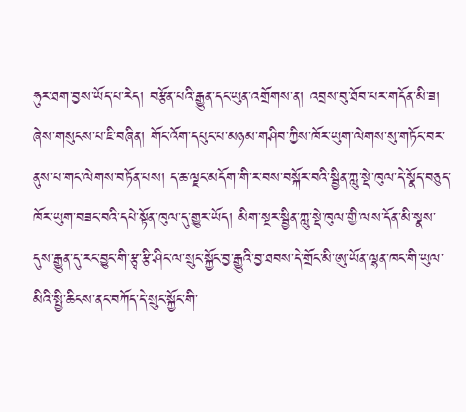ཧུར་ཐག་བྱས་ཡོད་པ་རེད། བརྩོན་པའི་རྒྱུན་དང་ཡུན་འགྲོགས་ན། འབྲས་བུ་ཐོབ་པར་གདོན་མི་ཟ། ཞེས་གསུངས་པ་ཇི་བཞིན། གོང་འོག་དཔུང་པ་མཉམ་གཤིབ་ཀྱིས་ཁོར་ཡུག་ལེགས་སུ་གཏོང་བར་ནུས་པ་གང་ལེགས་བཏོན་པས། ད་ཆ་ལྗང་མདོག་གི་ར་བས་བསྐོར་བའི་སྦྱིན་ཀླུ་སྡེ་ཁུལ་དེ་སྣོད་བཅུད་ཁོར་ཡུག་བཟང་བའི་དཔེ་སྟོན་ཁུལ་དུ་གྱུར་ཡོད། མིག་སྔར་སྦྱིན་ཀླུ་སྡེ་ཁུལ་གྱི་ལས་དོན་མི་སྣས་དུས་རྒྱུན་དུ་རང་བྱུང་གི་རྩྭ་རྩི་ཤིང་ལ་སྲུང་སྐྱོང་བྱ་རྒྱུའི་བྱ་ཐབས་དེ་གྲོང་མི་ཨུ་ཡོན་ལྷན་ཁང་གི་ཡུལ་མིའི་སྤྱི་ཆིངས་ནང་བཀོད་དེ་སྲུང་སྐྱོང་གི་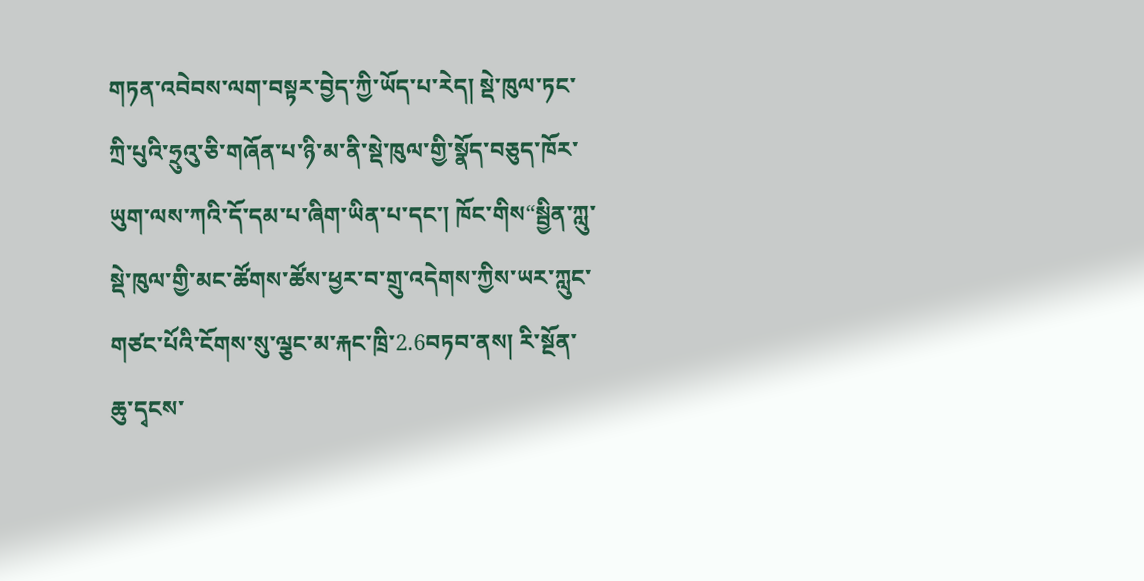གཏན་འབེབས་ལག་བསྟར་བྱེད་ཀྱི་ཡོད་པ་རེད། སྡེ་ཁུལ་ཏང་ཀྲི་པུའི་ཧྲུའུ་ཅི་གཞོན་པ་ཉི་མ་ནི་སྡེ་ཁུལ་གྱི་སྣོད་བཅུད་ཁོར་ཡུག་ལས་ཀའི་དོ་དམ་པ་ཞིག་ཡིན་པ་དང་། ཁོང་གིས“སྦྱིན་ཀླུ་སྡེ་ཁུལ་གྱི་མང་ཚོགས་ཚོས་ཕྱར་བ་གྲུ་འདེགས་ཀྱིས་ཡར་ཀླུང་གཙང་པོའི་ངོགས་སུ་ལྕང་མ་རྐང་ཁྲི་2.6བཏབ་ནས། རི་སྔོན་ཆུ་དྭངས་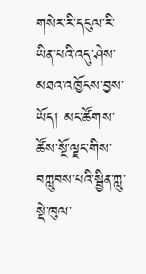གསེར་རི་དངུལ་རི་ཡིན་པའི་འདུ་ཤེས་མཐའ་འཁྱོངས་བྱས་ཡོད། མང་ཚོགས་ཚོས་སྔོ་ལྗང་གིས་བཀླུབས་པའི་སྦྱིན་ཀླུ་སྡེ་ཁུལ་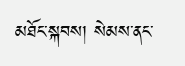མཐོང་སྐབས། སེམས་ནང་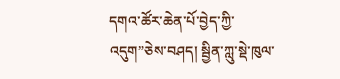དགའ་ཚོར་ཆེན་པོ་བྱེད་ཀྱི་འདུག”ཅེས་བཤད། སྦྱིན་ཀླུ་སྡེ་ཁུལ་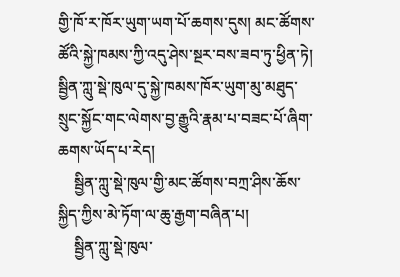གྱི་ཁོ་ར་ཁོར་ཡུག་ཡག་པོ་ཆགས་དུས། མང་ཚོགས་ཚོའི་སྐྱེ་ཁམས་ཀྱི་འདུ་ཤེས་སྔར་བས་ཟབ་ཏུ་ཕྱིན་ཏེ། སྦྱིན་ཀླུ་སྡེ་ཁུལ་དུ་སྐྱེ་ཁམས་ཁོར་ཡུག་མུ་མཐུད་སྲུང་སྐྱོང་གང་ལེགས་བྱ་རྒྱུའི་རྣམ་པ་བཟང་པོ་ཞིག་ཆགས་ཡོད་པ་རེད།
    སྦྱིན་ཀླུ་སྡེ་ཁུལ་གྱི་མང་ཚོགས་བཀྲ་ཤིས་ཆོས་སྐྱིད་ཀྱིས་མེ་ཏོག་ལ་ཆུ་རྒྱག་བཞིན་པ།
    སྦྱིན་ཀླུ་སྡེ་ཁུལ་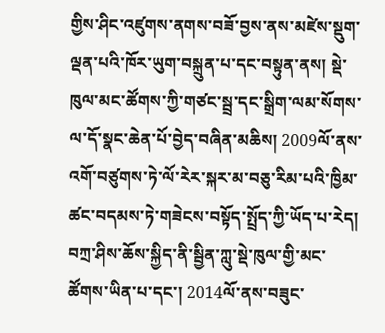གྱིས་ཤིང་འཛུགས་ནགས་བཟོ་བྱས་ནས་མཛེས་སྡུག་ལྡན་པའི་ཁོར་ཡུག་བསྐྲུན་པ་དང་བསྟུན་ནས། སྡེ་ཁུལ་མང་ཚོགས་ཀྱི་གཙང་སྦྲ་དང་སྒྲིག་ལམ་སོགས་ལ་དོ་སྣང་ཆེན་པོ་བྱེད་བཞིན་མཆིས། 2009ལོ་ནས་འགོ་བཙུགས་ཏེ་ལོ་རེར་སྐར་མ་བཅུ་རིམ་པའི་ཁྱིམ་ཚང་བདམས་ཏེ་གཟེངས་བསྟོད་སྤྲོད་ཀྱི་ཡོད་པ་རེད། བཀྲ་ཤིས་ཆོས་སྐྱིད་ནི་སྦྱིན་ཀླུ་སྡེ་ཁུལ་གྱི་མང་ཚོགས་ཡིན་པ་དང་། 2014ལོ་ནས་བཟུང་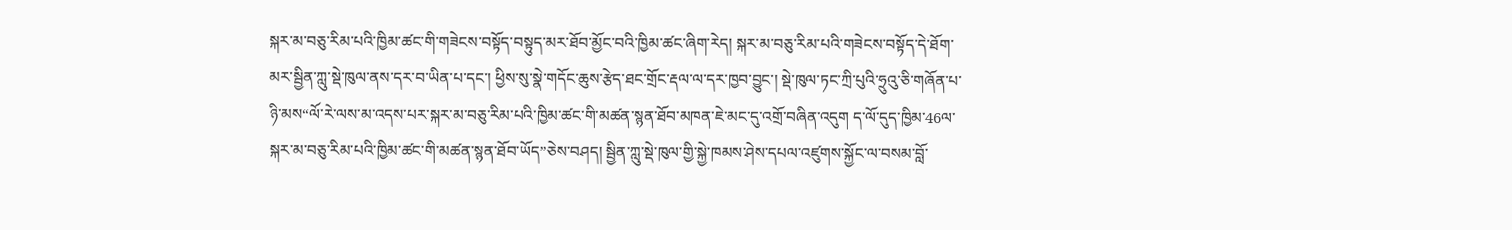སྐར་མ་བཅུ་རིམ་པའི་ཁྱིམ་ཚང་གི་གཟེངས་བསྟོད་བསྟུད་མར་ཐོབ་མྱོང་བའི་ཁྱིམ་ཚང་ཞིག་རེད། སྐར་མ་བཅུ་རིམ་པའི་གཟེངས་བསྟོད་དེ་ཐོག་མར་སྦྱིན་ཀླུ་སྡེ་ཁུལ་ནས་དར་བ་ཡིན་པ་དང་། ཕྱིས་སུ་སྣེ་གདོང་ཆུས་རྩེད་ཐང་གྲོང་རྡལ་ལ་དར་ཁྱབ་བྱུང་། སྡེ་ཁུལ་ཏང་ཀྲི་པུའི་ཧྲུའུ་ཅི་གཞོན་པ་ཉི་མས“ལོ་རེ་ལས་མ་འདས་པར་སྐར་མ་བཅུ་རིམ་པའི་ཁྱིམ་ཚང་གི་མཚན་སྙན་ཐོབ་མཁན་ཇེ་མང་དུ་འགྲོ་བཞིན་འདུག ད་ལོ་དུད་ཁྱིམ་46ལ་སྐར་མ་བཅུ་རིམ་པའི་ཁྱིམ་ཚང་གི་མཚན་སྙན་ཐོབ་ཡོད”ཅེས་བཤད། སྦྱིན་ཀླུ་སྡེ་ཁུལ་གྱི་སྐྱེ་ཁམས་ཤེས་དཔལ་འཛུགས་སྐྱོང་ལ་བསམ་བློ་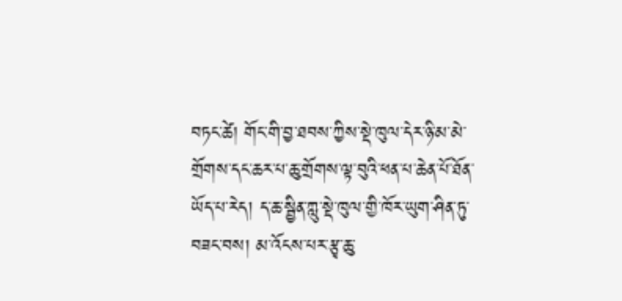བཏང་ཚེ། གོང་གི་བྱ་ཐབས་ཀྱིས་སྡེ་ཁུལ་དེར་ཉི་མ་མེ་གྲོགས་དང་ཆར་པ་ཆུ་གྲོགས་ལྟ་བུའི་ཕན་པ་ཆེན་པོ་ཐོན་ཡོད་པ་རེད། ད་ཆ་སྦྱིན་ཀླུ་སྡེ་ཁུལ་གྱི་ཁོར་ཡུག་ཤིན་ཏུ་བཟང་བས། མ་འོངས་པར་རྩྭ་ཆུ་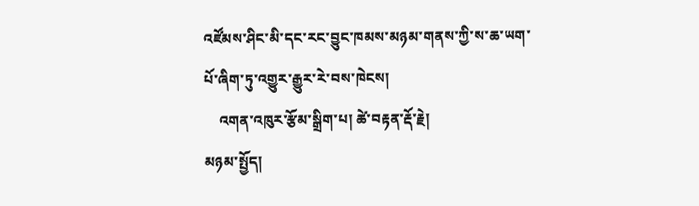འཛོམས་ཤིང་མི་དང་རང་བྱུང་ཁམས་མཉམ་གནས་ཀྱི་ས་ཆ་ཡག་པོ་ཞིག་ཏུ་འགྱུར་རྒྱུར་རེ་བས་ཁེངས།
    འགན་འཁུར་རྩོམ་སྒྲིག་པ། ཚེ་བརྟན་རྡོ་རྗེ།
མཉམ་སྤྱོད།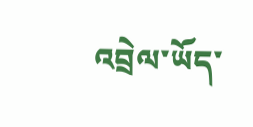འབྲེལ་ཡོད་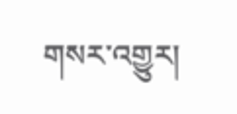གསར་འགྱུར།